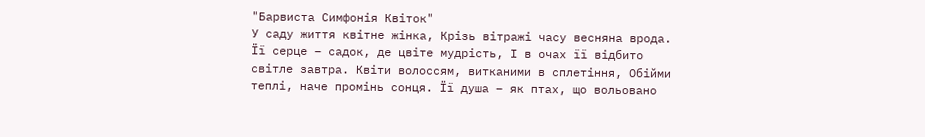"Барвиста Симфонія Квіток"
У саду життя квітне жінка, Крізь вітражі часу весняна врода. Її серце – садок, де цвіте мудрість, І в очах її відбито світле завтра. Квіти волоссям, витканими в сплетіння, Обійми теплі, наче промінь сонця. Її душа – як птах, що вольовано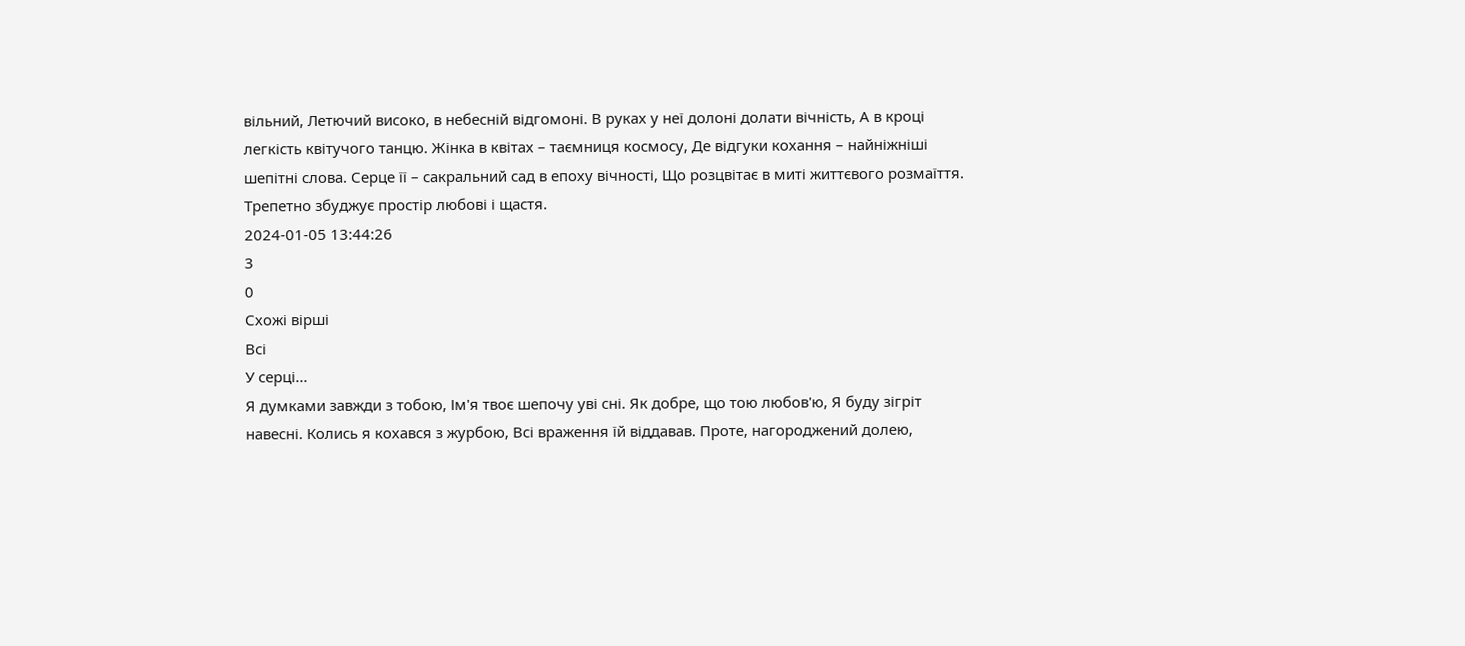вільний, Летючий високо, в небесній відгомоні. В руках у неї долоні долати вічність, А в кроці легкість квітучого танцю. Жінка в квітах – таємниця космосу, Де відгуки кохання – найніжніші шепітні слова. Серце її – сакральний сад в епоху вічності, Що розцвітає в миті життєвого розмаїття. Трепетно збуджує простір любові і щастя.
2024-01-05 13:44:26
3
0
Схожі вірші
Всі
У серці...
Я думками завжди з тобою, Ім'я твоє шепочу уві сні. Як добре, що тою любов'ю, Я буду зігріт навесні. Колись я кохався з журбою, Всі враження їй віддавав. Проте, нагороджений долею,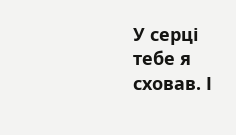У серці тебе я сховав. І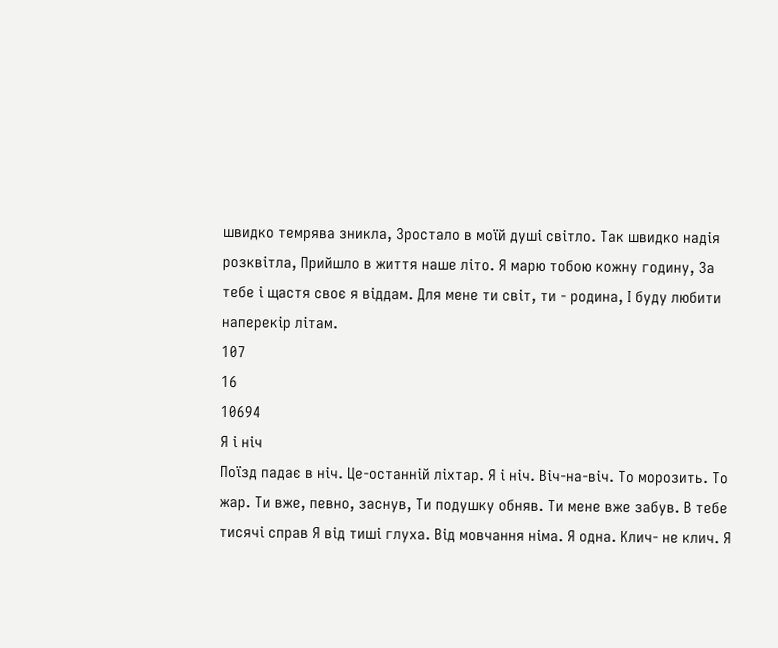швидко темрява зникла, Зростало в моїй душі світло. Так швидко надія розквітла, Прийшло в життя наше літо. Я марю тобою кожну годину, За тебе і щастя своє я віддам. Для мене ти світ, ти - родина, І буду любити наперекір літам.
107
16
10694
Я і ніч
Поїзд падає в ніч. Це-останній ліхтар. Я і ніч. Віч-на-віч. То морозить. То жар. Ти вже, певно, заснув, Ти подушку обняв. Ти мене вже забув. В тебе тисячі справ Я від тиші глуха. Від мовчання німа. Я одна. Клич- не клич. Я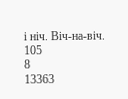і ніч. Віч-на-віч.
105
8
13363